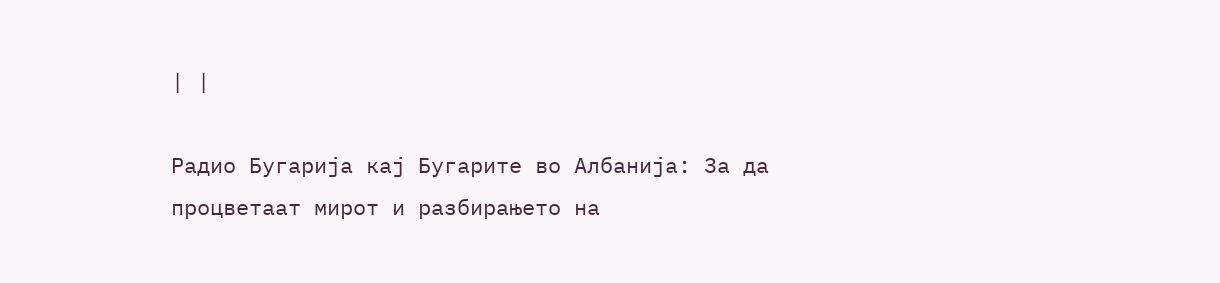| |

Радио Бугарија кај Бугарите во Албанија: За да процветаат мирот и разбирањето на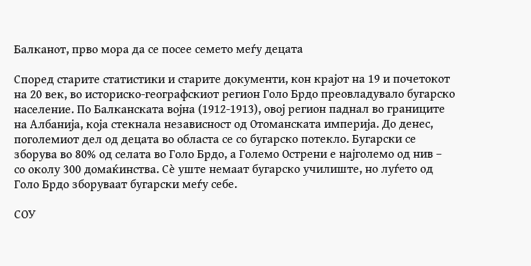Балканот, прво мора да се посее семето меѓу децата

Според старите статистики и старите документи, кон крајот на 19 и почетокот на 20 век, во историско-географскиот регион Голо Брдо преовладувало бугарско население. По Балканската војна (1912-1913), овој регион паднал во границите на Албанија, која стекнала независност од Отоманската империја. До денес, поголемиот дел од децата во областа се со бугарско потекло. Бугарски се зборува во 80% од селата во Голо Брдо, а Големо Острени е најголемо од нив – со околу 300 домаќинства. Сѐ уште немаат бугарско училиште, но луѓето од Голо Брдо зборуваат бугарски меѓу себе.

СОУ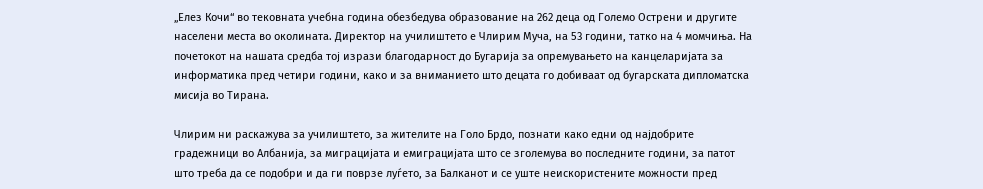„Елез Кочи“ во тековната учебна година обезбедува образование на 262 деца од Големо Острени и другите населени места во околината. Директор на училиштето е Члирим Муча, на 53 години, татко на 4 момчиња. На почетокот на нашата средба тој изрази благодарност до Бугарија за опремувањето на канцеларијата за информатика пред четири години, како и за вниманието што децата го добиваат од бугарската дипломатска мисија во Тирана.

Члирим ни раскажува за училиштето, за жителите на Голо Брдо, познати како едни од најдобрите градежници во Албанија, за миграцијата и емиграцијата што се зголемува во последните години, за патот што треба да се подобри и да ги поврзе луѓето, за Балканот и се уште неискористените можности пред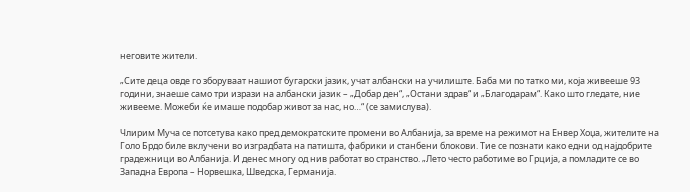неговите жители.

„Сите деца овде го зборуваат нашиот бугарски јазик, учат албански на училиште. Баба ми по татко ми, која живееше 93 години, знаеше само три изрази на албански јазик – „Добар ден“, „Остани здрав“ и „Благодарам“. Како што гледате, ние живееме. Можеби ќе имаше подобар живот за нас, но…“ (се замислува).

Члирим Муча се потсетува како пред демократските промени во Албанија, за време на режимот на Енвер Хоџа, жителите на Голо Брдо биле вклучени во изградбата на патишта, фабрики и станбени блокови. Тие се познати како едни од најдобрите градежници во Албанија. И денес многу од нив работат во странство. „Лето често работиме во Грција, а помладите се во Западна Европа – Норвешка, Шведска, Германија.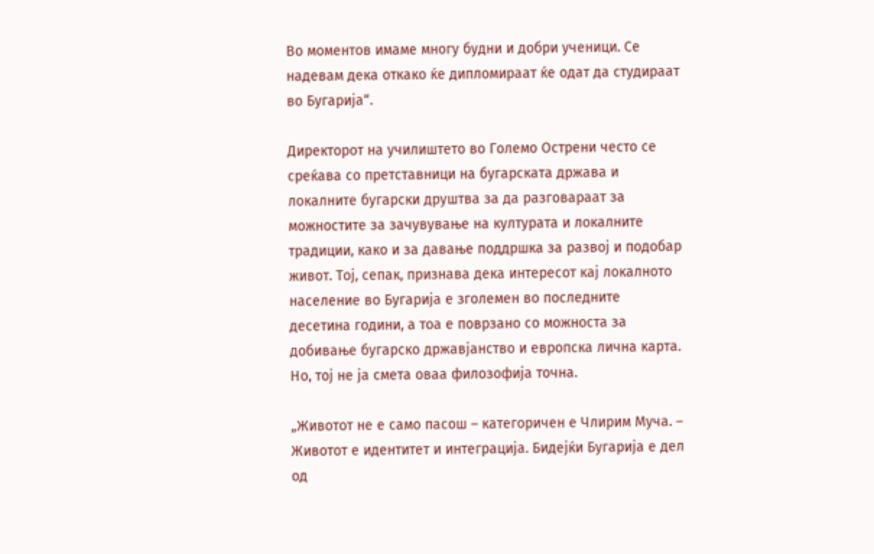Во моментов имаме многу будни и добри ученици. Се надевам дека откако ќе дипломираат ќе одат да студираат во Бугарија“.

Директорот на училиштето во Големо Острени често се среќава со претставници на бугарската држава и локалните бугарски друштва за да разговараат за можностите за зачувување на културата и локалните традиции, како и за давање поддршка за развој и подобар живот. Тој, сепак, признава дека интересот кај локалното население во Бугарија е зголемен во последните десетина години, а тоа е поврзано со можноста за добивање бугарско државјанство и европска лична карта. Но, тој не ја смета оваа филозофија точна.

„Животот не е само пасош – категоричен е Члирим Муча. – Животот е идентитет и интеграција. Бидејќи Бугарија е дел од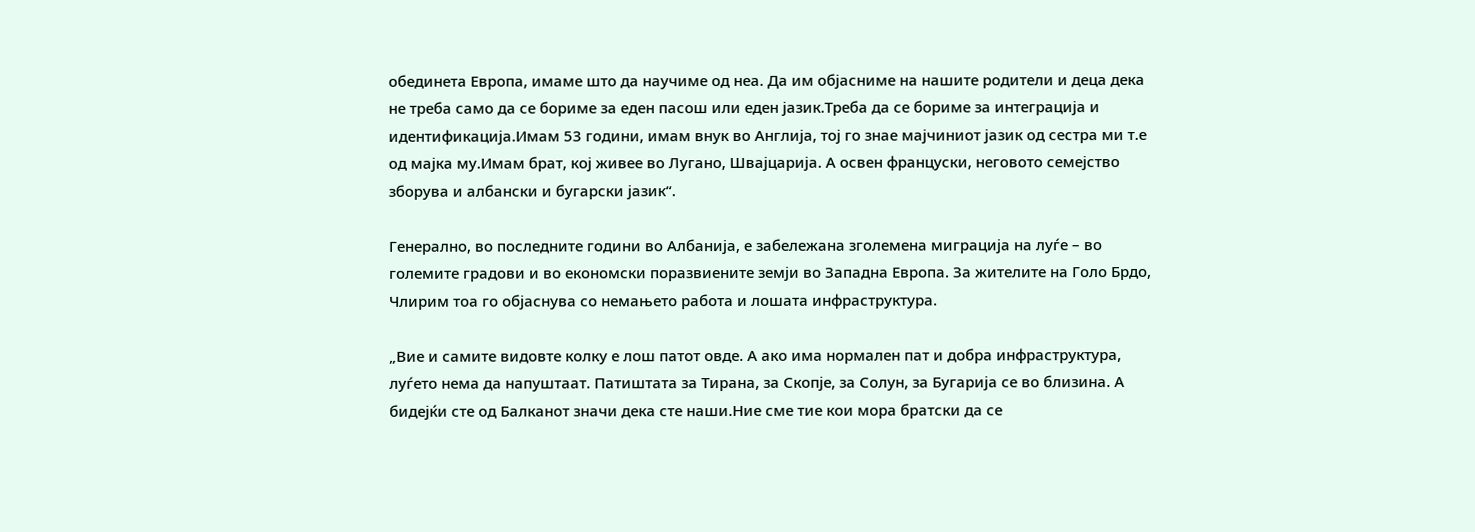обединета Европа, имаме што да научиме од неа. Да им објасниме на нашите родители и деца дека не треба само да се бориме за еден пасош или еден јазик.Треба да се бориме за интеграција и идентификација.Имам 53 години, имам внук во Англија, тој го знае мајчиниот јазик од сестра ми т.е од мајка му.Имам брат, кој живее во Лугано, Швајцарија. А освен француски, неговото семејство зборува и албански и бугарски јазик“.

Генерално, во последните години во Албанија, е забележана зголемена миграција на луѓе – во големите градови и во економски поразвиените земји во Западна Европа. За жителите на Голо Брдо, Члирим тоа го објаснува со немањето работа и лошата инфраструктура.

„Вие и самите видовте колку е лош патот овде. А ако има нормален пат и добра инфраструктура, луѓето нема да напуштаат. Патиштата за Тирана, за Скопје, за Солун, за Бугарија се во близина. А бидејќи сте од Балканот значи дека сте наши.Ние сме тие кои мора братски да се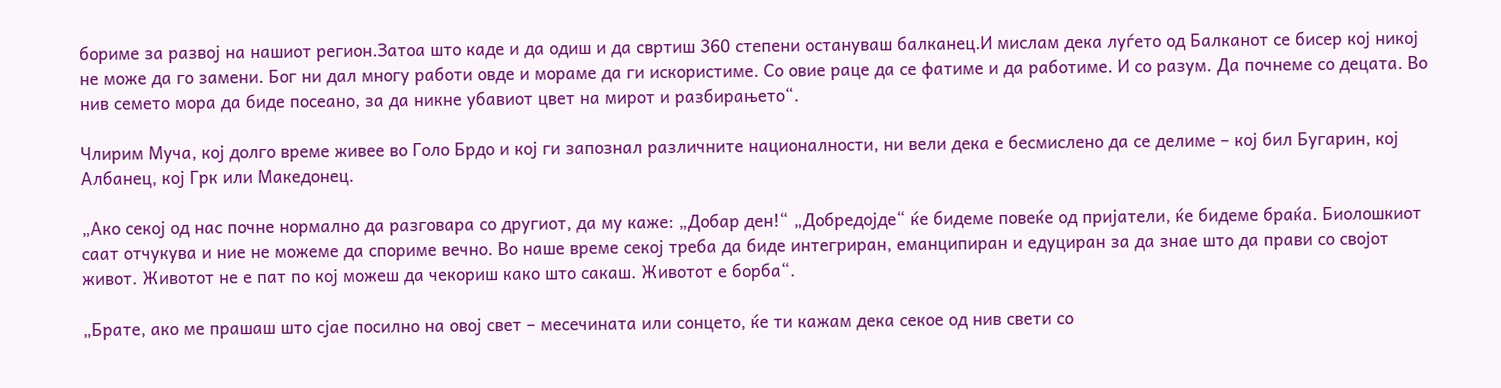бориме за развој на нашиот регион.Затоа што каде и да одиш и да свртиш 360 степени остануваш балканец.И мислам дека луѓето од Балканот се бисер кој никој не може да го замени. Бог ни дал многу работи овде и мораме да ги искористиме. Со овие раце да се фатиме и да работиме. И со разум. Да почнеме со децата. Во нив семето мора да биде посеано, за да никне убавиот цвет на мирот и разбирањето“.

Члирим Муча, кој долго време живее во Голо Брдо и кој ги запознал различните националности, ни вели дека е бесмислено да се делиме – кој бил Бугарин, кој Албанец, кој Грк или Македонец.

„Ако секој од нас почне нормално да разговара со другиот, да му каже: „Добар ден!“ „Добредојде“ ќе бидеме повеќе од пријатели, ќе бидеме браќа. Биолошкиот саат отчукува и ние не можеме да спориме вечно. Во наше време секој треба да биде интегриран, еманципиран и едуциран за да знае што да прави со својот живот. Животот не е пат по кој можеш да чекориш како што сакаш. Животот е борба“.

„Брате, ако ме прашаш што сјае посилно на овој свет – месечината или сонцето, ќе ти кажам дека секое од нив свети со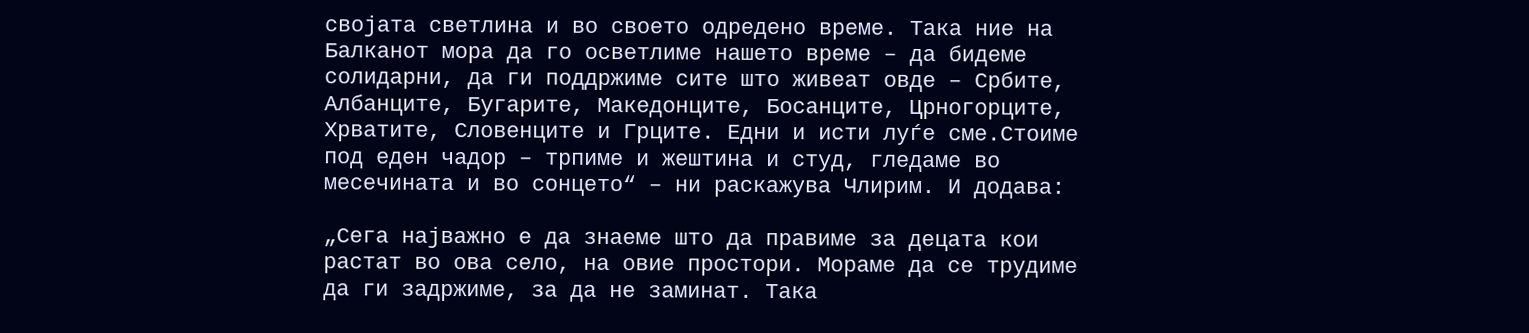својата светлина и во своето одредено време. Така ние на Балканот мора да го осветлиме нашето време – да бидеме солидарни, да ги поддржиме сите што живеат овде – Србите, Албанците, Бугарите, Македонците, Босанците, Црногорците, Хрватите, Словенците и Грците. Едни и исти луѓе сме.Стоиме под еден чадор – трпиме и жештина и студ, гледаме во месечината и во сонцето“ – ни раскажува Члирим. И додава:

„Сега најважно е да знаеме што да правиме за децата кои растат во ова село, на овие простори. Мораме да се трудиме да ги задржиме, за да не заминат. Така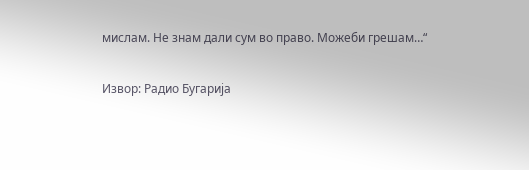мислам. Не знам дали сум во право. Можеби грешам…“

Извор: Радио Бугарија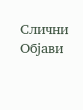Слични Објави